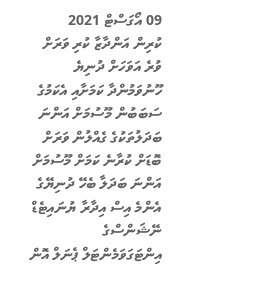09 އޯގަސްޓް 2021
ކުރިން އަންދާޒާ ކުރި ވަރަށް ވުރެ އަވަހަށް ދުނިޔެ ހޫނުވަމުންދާ ކަމަށާއި އެކަމުގެ ސަބަބުން މޫސުމަށް އަންނަ ބަދަލުތަކުގެ ގެއްލުން ވަރަށް ބޮޑަށް ކުރާނެ ކަމަށް މޫސުމަށް އަންނަ ބަދަލާ ބެހޭ ދުނިޔޭގެ އެންމެ އިސް އިދާރާ ޔުނައިޓެޑް ނޭޝަންސްގެ އިންޓަގަވަމެންޓަލް ޕެނަލް އޮން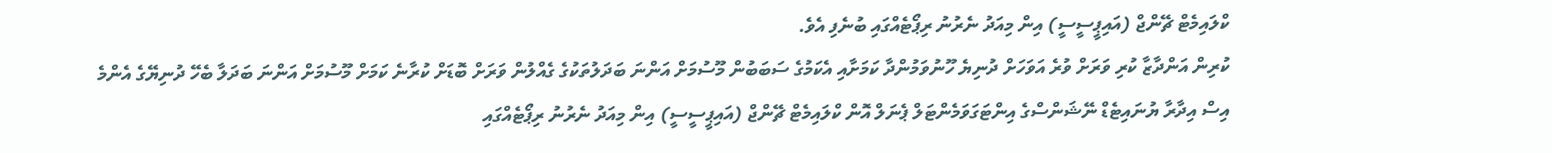ކްލައިމެޓް ޗޭންޖް (އައިޕީސީސީ) އިން މިއަދު ނެރުނު ރިޕޯޓެއްގައި ބުނެފި އެވެ.
ކުރިން އަންދާޒާ ކުރި ވަރަށް ވުރެ އަވަހަށް ދުނިޔެ ހޫނުވަމުންދާ ކަމަށާއި އެކަމުގެ ސަބަބުން މޫސުމަށް އަންނަ ބަދަލުތަކުގެ ގެއްލުން ވަރަށް ބޮޑަށް ކުރާނެ ކަމަށް މޫސުމަށް އަންނަ ބަދަލާ ބެހޭ ދުނިޔޭގެ އެންމެ އިސް އިދާރާ ޔުނައިޓެޑް ނޭޝަންސްގެ އިންޓަގަވަމެންޓަލް ޕެނަލް އޮން ކްލައިމެޓް ޗޭންޖް (އައިޕީސީސީ) އިން މިއަދު ނެރުނު ރިޕޯޓެއްގައި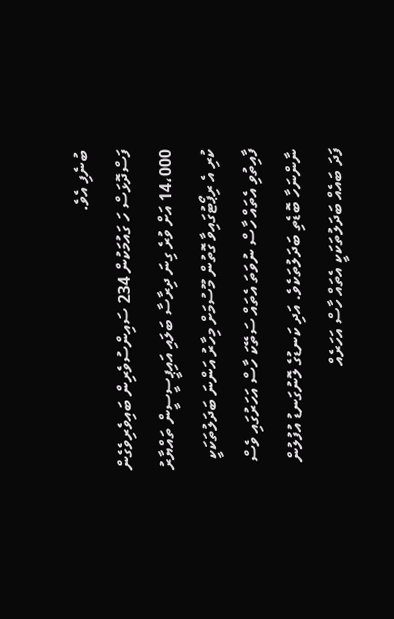ބުނެފި އެވެ.
ފަސްދޮޅަސް ހަ ގައުމަކުން 234 ސައިންސުވެރިން ބައިވެރިވެގެން 14،000 އަށް ވުރެ ގިނަ ދިރާސާ ބަލައި އައިޕީސީސީން ތައްޔާރު ކުރި އެ ރިޕޯޓުގައިވާ ގޮތުން މޫސުމަށް މިހާރު އަންނަ ބަދަލުތަކަކީ ފާއިތުވި އެތައް ހާސް ނުވަތަ އެތައް ސަތޭކަ ހާސް އަހަރުގައި ވެސް ނާންނަހާ ބޮޑެތި ބަދަލުތަކެވެ. އަދި ކަނޑުގެ ލޮނުގަނޑު އުފުލުން ފަދަ ބައެއް ބަދަލުތަކަކީ އެތައް ހާސް އަހަރެއް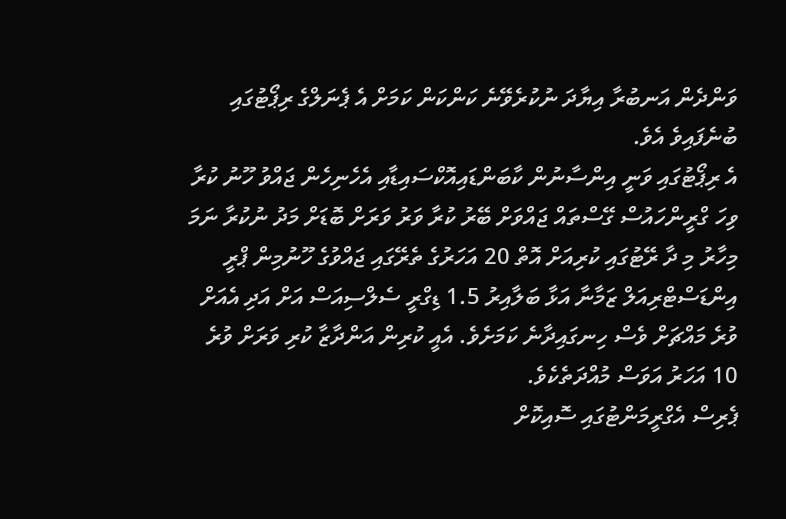ވަންދެން އަނބުރާ އިޔާދަ ނުކުރެވޭނެ ކަންކަން ކަމަށް އެ ޕެނަލްގެ ރިޕޯޓުގައި ބުނެފައިވެ އެވެ.
އެ ރިޕޯޓުގައި ވަނީ އިންސާނުން ކާބަންޑައިއޮކްސައިޑާއި އެހެނިހެން ޖައްވު ހޫނު ކުރާ ވިހަ ގްރީންހައުސް ގޭސްތައް ޖައްވަށް ބޭރު ކުރާ ވަރު ވަރަށް ބޮޑަށް މަދު ނުކުރާ ނަމަ މިހާރު މި ދާ ރޭޓުގައި ކުރިއަށް އޮތް 20 އަހަރުގެ ތެރޭގައި ޖައްވުގެ ހޫނުމިން ޕްރީ އިންޑަސްޓްރިއަލް ޒަމާނާ އަޅާ ބަލާއިރު 1.5 ޑިގްރީ ސެލްސިއަސް އަށް އަދި އެއަށް ވުރެ މައްޗަށް ވެސް ހިނގައިދާނެ ކަމަށެވެ. އެއީ ކުރިން އަންދާޒާ ކުރި ވަރަށް ވުރެ 10 އަހަރު އަވަސް މުއްދަތެކެވެ.
ޕެރިސް އެގްރީމަންޓުގައި ސޮއިކޮށް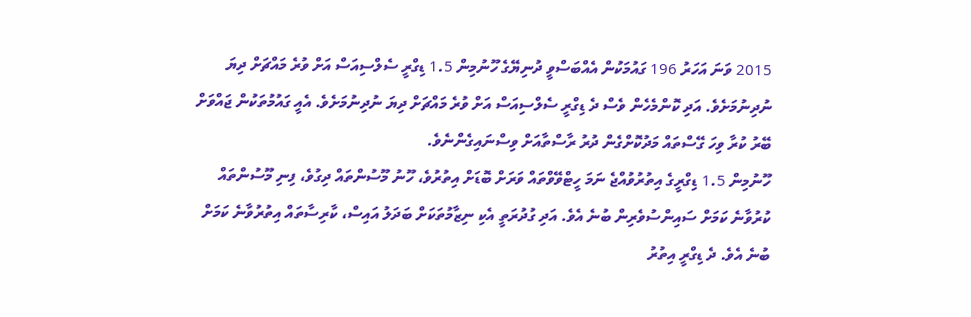2015 ވަނަ އަހަރު 196 ގައުމަކުން އެއްބަސްވީ ދުނިޔޭގެ ހޫނުމިން 1.5 ޑިގްރީ ސެލްސިއަސް އަށް ވުރެ މައްޗަށް ދިޔަ ނުދިނުމަށެވެ. އަދި ކޮންމެހެން ވެސް ދެ ޑިގްރީ ސެލްސިއަސް އަށް ވުރެ މައްޗަށް ދިޔަ ނުދިނުމަށެވެ. އެއީ ގައުމުތަކުން ޖައްވަށް ބޭރު ކުރާ ވިހަ ގޭސްތައް މަދުކޮށްގެން ދުރު ރާސްތާއަށް ވިސްނައިގެންނެވެ.
ހޫނުމިން 1.5 ޑިގްރީގެ އިތުރުވުއްޖެ ނަމަ ހީޓްވޭވްތައް ވަރަށް ބޮޑަށް އިތުރުވެ، ހޫނު މޫސުންތައް ދިގުވެ، ފިނި މޫސުންތައް ކުރުވާނެ ކަމަށް ސައިންސުވެރިން ބުނެ އެވެ. އަދި ގުދުރަތީ އެކި ނިޒާމުތަކަށް ބަދަލު އައިސް، ކާރިސާތައް އިތުރުވާނެ ކަމަށް ބުނެ އެވެ. ދެ ޑިގްރީ އިތުރު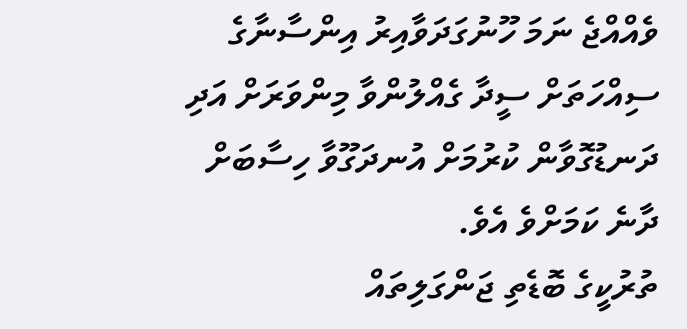ވެއްއްޖެ ނަމަ ހޫނުގަދަވާއިރު އިންސާނާގެ ސިއްހަތަށް ސީދާ ގެއްލުންވާ މިންވަރަށް އަދި ދަނޑުގޮވާން ކުރުމަށް އުނދަގޫވާ ހިސާބަށް ދާނެ ކަމަށްވެ އެވެ.
ތުރުކީގެ ބޮޑެތި ޖަންގަލިތައް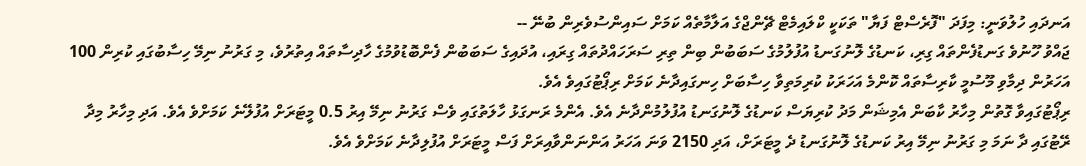އަނދައި ހުލުވަނީ: މިފަދަ "ފޮރެސްޓް ފަޔާ" ތަކަކީ ކްލައިމެޓް ޗޭންޖްގެ އަލާމާތެއް ކަމަށް ސައިންސުވެރިން ބުނޭ --
ޖައްވު ހޫނުވެ ގަނޑުފެންތައް ގިރި، ކަނޑުގެ ލޮނުގަނޑު އުފުލުމުގެ ސަބަބުން ބިން ތިރި ސަރަހައްދުތައް ގިރައި، އުދައިގެ ސަބަބުން ފެންބޮޑުވުމުގެ ހާދިސާތައް އިތުރުވެ، މި ގަރުނު ނިމޭ ހިސާބުގައި ކުރިން 100 އަހަރުން ދިމާވި މޫސުމީ ކާރިސާތައް ކޮންމެ އަހަރަކު ކުރިމަތިވާ ހިސާބަށް ހިނގައިދާނެ ކަމަށް ރިޕޯޓުގައިވެ އެވެ.
ރިޕޯޓުގައިވާ ގޮތުން މިހާރު ކާބަން އެމިޝަން މަދު ކުރިޔަސް ކަނޑުގެ ލޮނުގަނޑު އުފުލުމުންދާނެ އެވެ. އެންމެ ރަނގަޅު ހާލަތުގައި ވެސް ގަރުނު ނިމޭ އިރު 0.5 މީޓަރަށް އުފުލޭނެ ކަމަށްވެ އެވެ. އަދި މިހާރު މިދާ ރޭޓުގައި ދާ ނަމަ މި ގަރުނު ނިމޭ އިރު ކަނޑުގެ ލޮނުގަނޑު ދެ މީޓަރަށް، އަދި 2150 ވަނަ އަހަރު އަންނަންވާއިރަށް ފަސް މީޓަރަށް އުފުލިދާނެ ކަމަށްވެ އެވެ.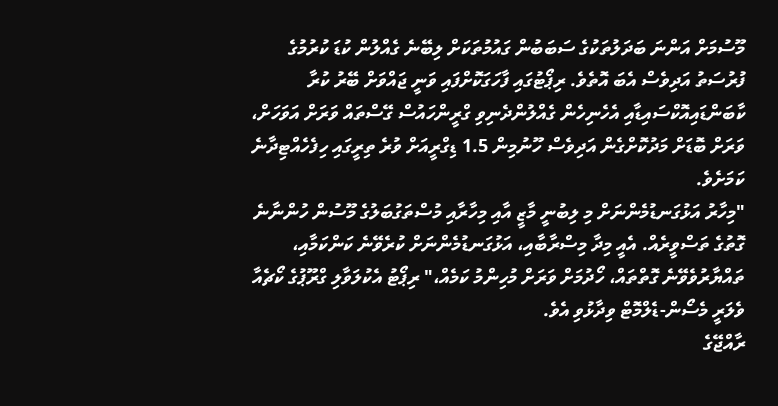މޫސުމަށް އަންނަ ބަދަލުތަކުގެ ސަބަބުން ގައުމުތަކަށް ލިބޭނެ ގެއްލުން ކުޑަ ކުރުމުގެ ފުރުސަތު އަދިވެސް އެބަ އޮތެވެ. ރިޕޯޓުގައި ފާހަގަކޮށްފައި ވަނީ ޖައްވަށް ބޭރު ކުރާ ކާބަންޑައިއޮކްސައިޑާއި އެހެނިހެން ގެއްލުންދެނިވި ގްރީންހައުސް ގޭސްތައް ވަރަށް އަވަހަށް، ވަރަށް ބޮޑަށް މަދުކޮށްގެން އަދިވެސް ހޫނުމިން 1.5 ޑިގްރީއަށް ވުރެ ތިރީގައި ހިފެހެއްޓިދާނެ ކަމަށެވެ.
"މިހާރު އަޅުގަނޑުމެންނަށް މި ލިބުނީ މާޒީ އާއި މިހާރާއި މުސްތަގުބަލުގެ މޫސުން ހުންނާނެ ގޮތުގެ ތަސްވީރެއް. އެއީ މިދާ މިސްރާބާއި، އަޅުގަނޑުމެންނަށް ކުރެވޭނެ ކަންކަމާއި، ތައްޔާރުވެވޭނެ ގޮތްތައް، ހޯދުމަށް ވަރަށް މުހިންމު ކަމެއް،" ރިޕޯޓު އެކުލަވާލި ގްރޫޕުގެ ކޯޗެއާ ވެލަރީ މެސޯން-ޑެލްމޮޓް ވިދާޅުވި އެވެ.
ރާއްޖޭގެ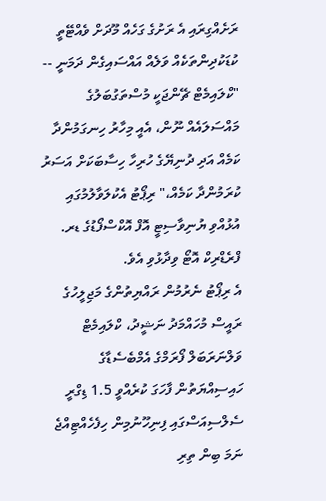ރަށެއްގިރައި އެ ރަށުގެ ގަހެއް މޫދަށް ވެއްޓޭތީ ކުޑަކުދިންތަކެއް ވަލެއް އައްސައިގެން ދަމަނީ --
"ކްލައިމެޓް ޗޭންޖަކީ މުސްތަގުބަލުގެ މައްސަލައެއް ނޫން، އެއީ މިހާރު ހިނގަމުންދާ ކަމެއް އަދި ދުނިޔޭގެ ހުރިހާ ހިސާބަކަށް އަސަރު ކުރަމުންދާ ކަމެއް،" ރިޕޯޓު އެކުލަވާލުމުގައި އުޅުއްވި ޔުނިވާސިޓީ އޮފް އޮކްސްފޯޑުގެ ޑރ. ފްރެޑްރިކް އޮޓޯ ވިދާޅުވި އެވެ.
އެ ރިޕޯޓު ނެރުމުން ރައްޔިތުންގެ މަޖިލީހުގެ ރައީސް މުހައްމަދު ނަޝީދު، ކްލައިމެޓް ވަލްނަރަބަލް ފޯރަމްގެ އެމްބެސެޑާގެ ހައިސިއްޔަތުން ފާހަގަ ކުރެއްވީ 1.5 ޑިގްރީ ސެލްސިއަސްގައި ފިނިހޫނުމިން ހިފެހެއްޓިއްޖެ ނަމަ ބިން ތިރި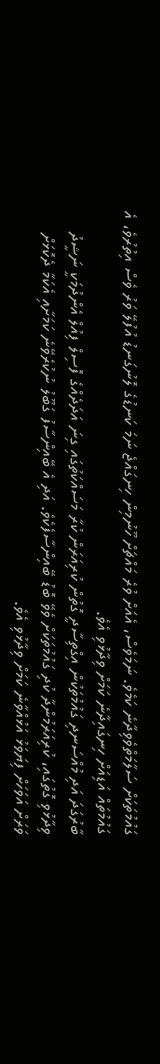ގައުމުތަކަށް ސަލާމަތްވެވިދާނެ ކަމެވެ. ނަމަވެސް، އެއަށް ވުރެ މައްޗަށް ހޫނުމިން ހިނގައްޖެ ނަމަ ކަނޑުގެ ލޮނުގަނޑު އުފުލޭ ވަރު ވެސް އިތުރުވެ، އެ ގައުމުތައް އަޑިއަށް ހިނގައިދާނެ ކަމަށް ވިދާޅުވި އެވެ.
ބާރުގަދަ އަދި މުއްސަނދި ގައުމުތަކުން އިގްތިސާދީ ގޮތުން ކުރިއަރަން ކުރާ މަސައްކަތުގައި ގިނަ އަދަދެއްގެ ފޮސިލް ފިއުލް އެންދުމަކީ ނަޝީދު ވިދާޅުވި ގޮތުގައި، ކުރިއަރަމުންދާ ކުދި ގައުމުތަކަށް ވެވޭ ބޮޑު ބޭއިންސާފެކެވެ. އަދި އެ ބޭއިންސާފު ގަބޫލު ނުކުރެވޭނެ ކަމަށާއި އެކަމާ ދެކޮޅަށް ވަރަށް އަވަހަށް ފިޔަވަޅު އަޅުއްވާނެ ކަމަށް ވިދާޅުވި އެވެ.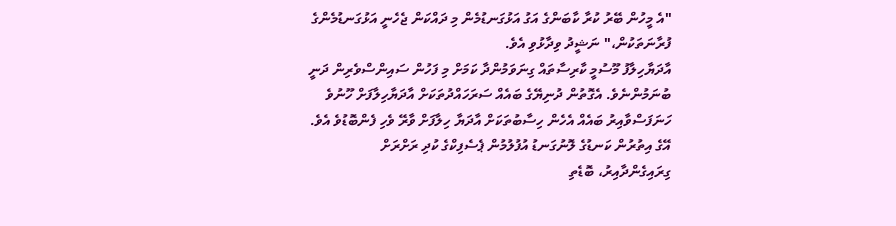"އެ މީހުން ބޭރު ކުރާ ކާބަންގެ އަގު އަޅުގަނޑުމެން މި ދައްކަން ޖެހެނީ އަޅުގަނޑުމެންގެ ފުރާނަތަކުން،" ނަޝީދު ވިދާޅުވި އެވެ.
އާދަޔާހިލާފު މޫސުމީ ކާރިސާތައް ގިނަވަމުންދާ ކަމަށް މި ފަހުން ސައިންސްވެރިން ދަނީ ބުނަމުންނެވެ. އެގޮތުން ދުނިޔޭގެ ބައެއް ސަރަހައްދުތަކަށް އާދަޔާހިލާފަށް ހޫނުވެ ހަނަފަސްވާއިރު ބައެއް އެހެން ހިސާބުތަކަށް އާދަޔާ ހިލާފަށް ވާރޭ ވެހި ފެންބޮޑުވެ އެވެ. އޭގެ އިތުރުން ކަނޑުގެ ލޮނުގަނޑު އުފުލުމުން ޕެސެފިކްގެ ކުދި ރަށްރަށް ގިރައިގެންދާއިރު، ބޮޑެތި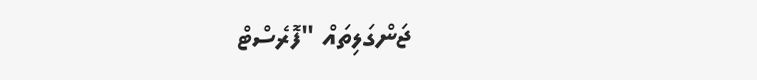ޖަންގަލިތައް "ފޮރެސްޓް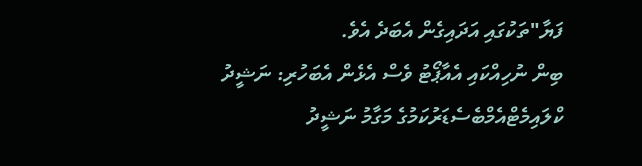ފަޔާ"ތަކުގައި އަދައިގެން އެބަދެ އެވެ.
ބިން ނުހިއްކައި އެއާޕޯޓު ވެސް އެޅެން އެބަހުރި: ނަޝީދު
ކްލައިމެޓްއެމްބެސެޑަރުކަމުގެ މަގާމު ނަޝީދު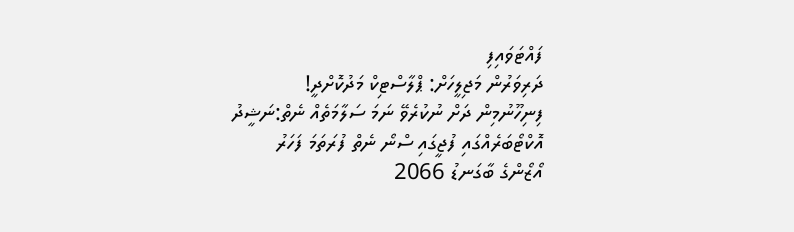ފައްޓަވައިފި
ދަރިވަރުން މަޖިލީހަށް: ޕްލާސްޓިކް މަދުކޮށްދީ!
ފިނިހޫނުމިން ދަށް ނުކުރެވޭ ނަމަ ސަލާމަތެއް ނެތް:ނަޝީދު
އޮކްޓޯބަރެއްގައި ފުޖީގައި ސްނޯ ނެތް ފުރަތަމަ ފަހަރު
އޯޒޯންގެ ބާގަނޑު 2066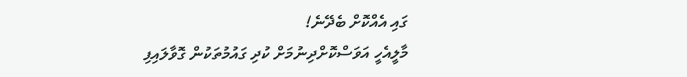ގައި އެއްކޮށް ބެދޭނެ!
މާލީއެހީ އަވަސްކޮށްދިނުމަށް ކުދި ގައުމުތަކުން ގޮވާލައިފި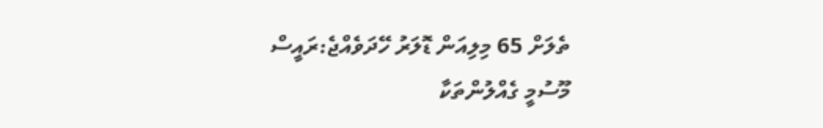ތެލަށް 65 މިލިއަން ޑޮލަރު ހޭދަވެއްޖެ:ރައީސް
މޫސުމީ ގެއްލުންތަކާ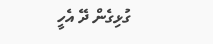ގުޅިގެން ދޭ އެހީ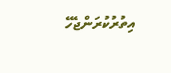އިތުރުކުރަންޖެހޭ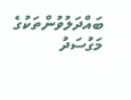ބައްދަލުވުންތަކުގެ މަގުސަދު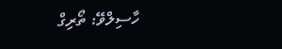ހާސިލްވޭ: ތޯރިގް